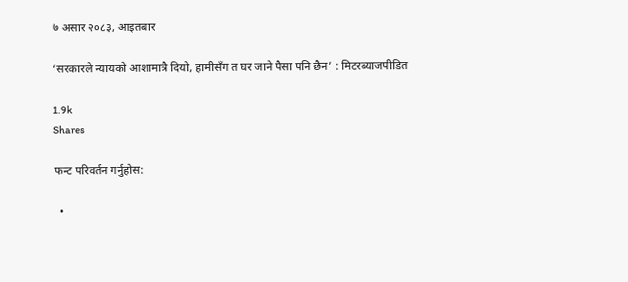७ असार २०८३, आइतबार

‘सरकारले न्यायको आशामात्रै दियो, हामीसँग त घर जाने पैसा पनि छैन’ : मिटरब्याजपीडित

1.9k
Shares

फन्ट परिवर्तन गर्नुहोस:

  •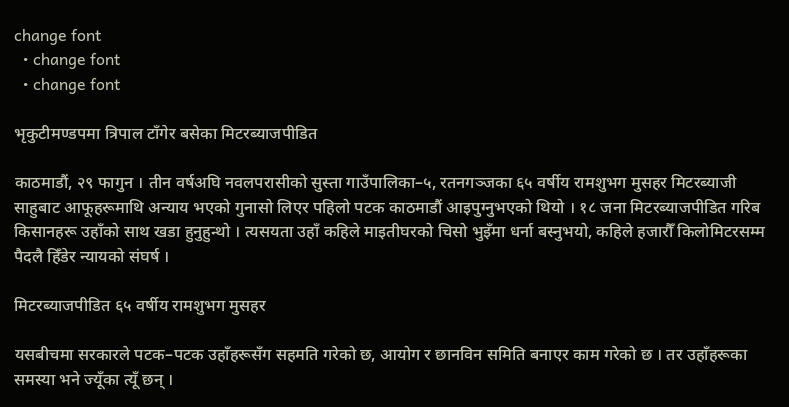change font
  • change font
  • change font

भृकुटीमण्डपमा त्रिपाल टाँगेर बसेका मिटरब्याजपीडित

काठमाडौं, २९ फागुन । तीन वर्षअघि नवलपरासीको सुस्ता गाउँपालिका–५, रतनगञ्जका ६५ वर्षीय रामशुभग मुसहर मिटरब्याजी साहुबाट आफूहरूमाथि अन्याय भएको गुनासो लिएर पहिलो पटक काठमाडौं आइपुग्नुभएको थियो । १८ जना मिटरब्याजपीडित गरिब किसानहरू उहाँको साथ खडा हुनुहुन्थो । त्यसयता उहाँ कहिले माइतीघरको चिसो भुइँमा धर्ना बस्नुभयो, कहिले हजारौँ किलोमिटरसम्म पैदलै हिँडेर न्यायको संघर्ष ।

मिटरब्याजपीडित ६५ वर्षीय रामशुभग मुसहर

यसबीचमा सरकारले पटक–पटक उहाँहरूसँग सहमति गरेको छ, आयोग र छानविन समिति बनाएर काम गरेको छ । तर उहाँहरूका समस्या भने ज्यूँका त्यूँ छन् ।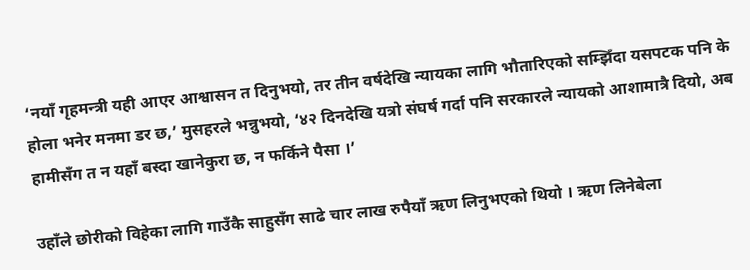‘नयाँ गृहमन्त्री यही आएर आश्वासन त दिनुभयो, तर तीन वर्षदेखि न्यायका लागि भौतारिएको सम्झिँदा यसपटक पनि के होला भनेर मनमा डर छ,’ मुसहरले भन्नुभयो, ‘४२ दिनदेखि यत्रो संघर्ष गर्दा पनि सरकारले न्यायको आशामात्रै दियो, अब हामीसँग त न यहाँ बस्दा खानेकुरा छ, न फर्किने पैसा ।’

उहाँले छोरीको विहेका लागि गाउँकै साहुसँग साढे चार लाख रुपैयाँ ऋण लिनुभएको थियो । ऋण लिनेबेला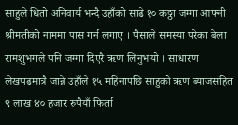साहुले धितो अनिवार्य भन्दै उहाँको साढे १० कठ्ठा जग्गा आफ्नी श्रीमतीको नाममा पास गर्न लगाए । पैसाले समस्या परेका बेला रामशुभगले पनि जग्गा दिएरै ऋण लिनुभयो । साधारण लेखपढमात्रै जान्ने उहाँले १५ महिनापछि साहुको ऋण ब्याजसहित ९ लाख ४० हजार रुपैयाँ फिर्ता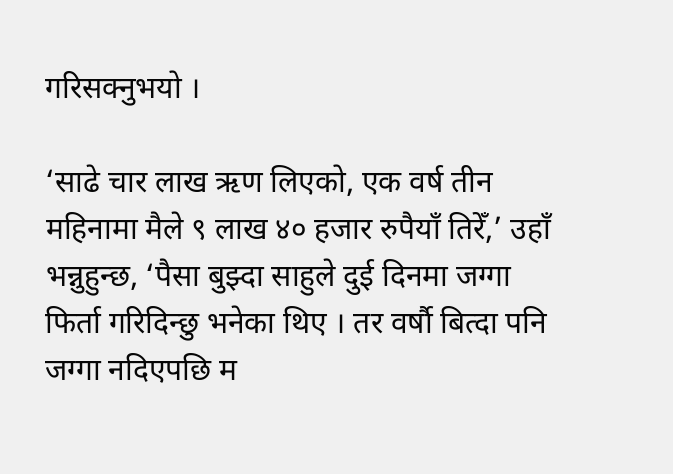गरिसक्नुभयो ।

‘साढे चार लाख ऋण लिएको, एक वर्ष तीन महिनामा मैले ९ लाख ४० हजार रुपैयाँ तिरेँ,’ उहाँ भन्नुहुन्छ, ‘पैसा बुझ्दा साहुले दुई दिनमा जग्गा फिर्ता गरिदिन्छु भनेका थिए । तर वर्षौ बित्दा पनि जग्गा नदिएपछि म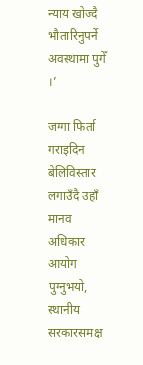न्याय खोज्दै भौतारिनुपर्ने अवस्थामा पुगेँ ।’

जग्गा फिर्ता गराइदिन बेलिविस्तार लगाउँदै उहाँ मानव अधिकार आयोग पुग्नुभयो, स्थानीय सरकारसमक्ष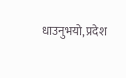धाउनुभयो, प्रदेश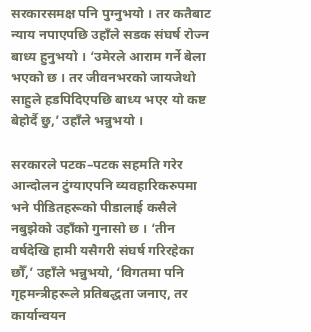सरकारसमक्ष पनि पुग्नुभयो । तर कतैबाट न्याय नपाएपछि उहाँले सडक संघर्ष रोज्न बाध्य हुनुभयो । ‘उमेरले आराम गर्ने बेला भएको छ । तर जीवनभरको जायजेथो साहुले हडपिदिएपछि बाध्य भएर यो कष्ट बेहोर्दै छु,’ उहाँले भन्नुभयो ।

सरकारले पटक–पटक सहमति गरेर आन्दोलन टुंग्याएपनि व्यवहारिकरुपमा भने पीडितहरूको पीडालाई कसैले नबुझेको उहाँको गुनासो छ । ‘तीन वर्षदेखि हामी यसैगरी संघर्ष गरिरहेका छौँ,’ उहाँले भन्नुभयो, ‘विगतमा पनि गृहमन्त्रीहरूले प्रतिबद्धता जनाए, तर कार्यान्वयन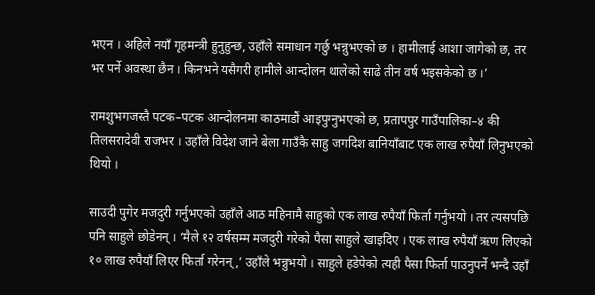भएन । अहिले नयाँ गृहमन्त्री हुनुहुन्छ, उहाँले समाधान गर्छु भन्नुभएको छ । हामीलाई आशा जागेको छ, तर भर पर्ने अवस्था छैन । किनभने यसैगरी हामीले आन्दोलन थालेको साढे तीन वर्ष भइसकेको छ ।’

रामशुभगजस्तै पटक–पटक आन्दोलनमा काठमाडौं आइपुग्नुभएको छ, प्रतापपुर गाउँपालिका–४ की तिलसरादेवी राजभर । उहाँले विदेश जाने बेला गाउँकै साहु जगदिश बानियाँबाट एक लाख रुपैयाँ लिनुभएको थियो ।

साउदी पुगेर मजदुरी गर्नुभएको उहाँले आठ महिनामै साहुको एक लाख रुपैयाँ फिर्ता गर्नुभयो । तर त्यसपछि पनि साहुले छोडेनन् । ‘मैले १२ वर्षसम्म मजदुरी गरेको पैसा साहुले खाइदिए । एक लाख रुपैयाँ ऋण लिएको १० लाख रुपैयाँ लिएर फिर्ता गरेनन्,’ उहाँले भन्नुभयो । साहुले हडेपेको त्यही पैसा फिर्ता पाउनुपर्ने भन्दै उहाँ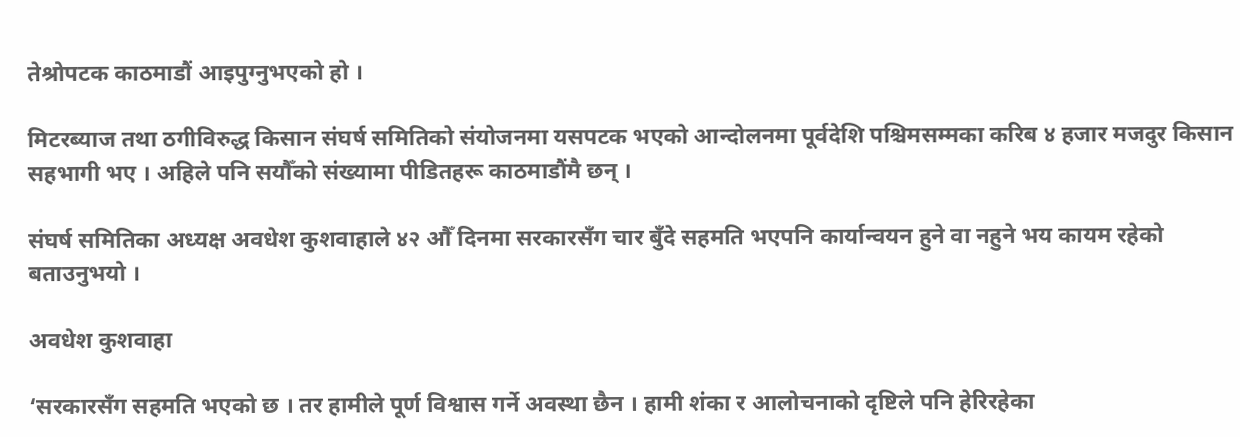तेश्रोपटक काठमाडौं आइपुग्नुभएको हो ।

मिटरब्याज तथा ठगीविरुद्ध किसान संघर्ष समितिको संयोजनमा यसपटक भएको आन्दोलनमा पूर्वदेशि पश्चिमसम्मका करिब ४ हजार मजदुर किसान सहभागी भए । अहिले पनि सयौँको संख्यामा पीडितहरू काठमाडौंमै छन् ।

संघर्ष समितिका अध्यक्ष अवधेश कुशवाहाले ४२ औँ दिनमा सरकारसँग चार बुँदे सहमति भएपनि कार्यान्वयन हुने वा नहुने भय कायम रहेको बताउनुभयो ।

अवधेश कुशवाहा

‘सरकारसँग सहमति भएको छ । तर हामीले पूर्ण विश्वास गर्ने अवस्था छैन । हामी शंका र आलोचनाको दृष्टिले पनि हेरिरहेका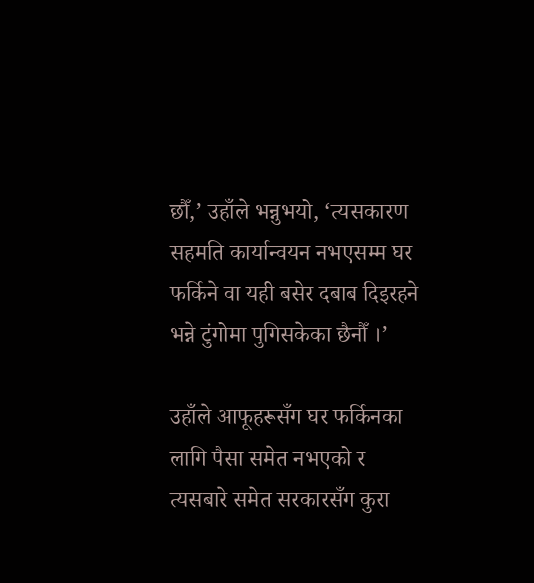छौँ,’ उहाँले भन्नुभयो, ‘त्यसकारण सहमति कार्यान्वयन नभएसम्म घर फर्किने वा यही बसेर दबाब दिइरहने भन्ने टुंगोमा पुगिसकेका छैनौँ ।’

उहाँले आफूहरूसँग घर फर्किनका लागि पैसा समेत नभएको र त्यसबारे समेत सरकारसँग कुरा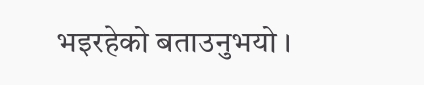भइरहेको बताउनुभयो ।